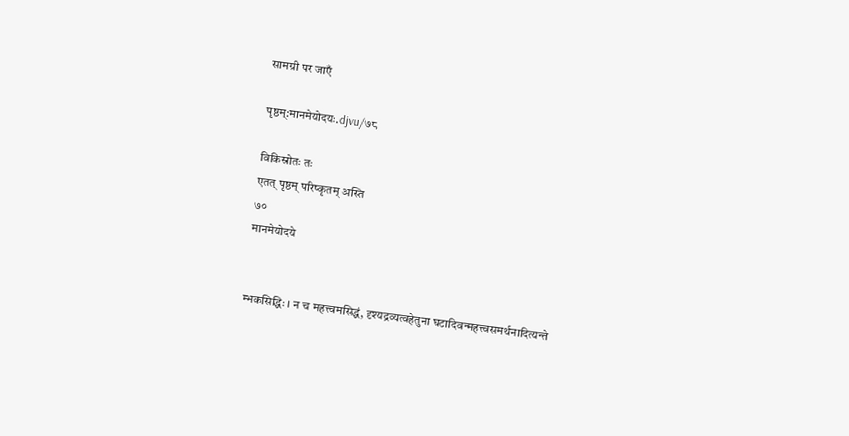सामग्री पर जाएँ

पृष्ठम्:मानमेयोदयः.djvu/७८

विकिस्रोतः तः
एतत् पृष्ठम् परिष्कृतम् अस्ति
७०
मानमेयोदये


म्भकसिद्धिः । न च महत्त्वमसिद्धं, दृश्यद्रव्यत्वहेतुना घटादिवन्महत्त्वसमर्थनादित्यन्ते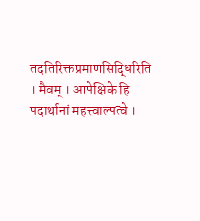तदतिरिक्तप्रमाणसिद्धिरिति । मैवम् । आपेक्षिके हि पदार्थानां महत्त्वाल्पत्वे ।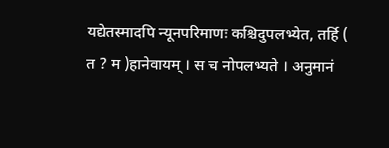यद्येतस्मादपि न्यूनपरिमाणः कश्चिदुपलभ्येत, तर्हि ( त ? म )हानेवायम् । स च नोपलभ्यते । अनुमानं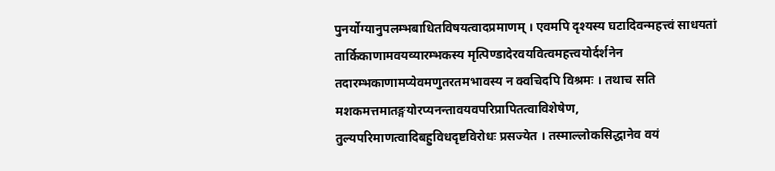पुनर्योग्यानुपलम्भबाधितविषयत्वादप्रमाणम् । एवमपि दृश्यस्य घटादिवन्महत्त्वं साधयतां तार्किकाणामवयव्यारम्भकस्य मृत्पिण्डादेरवयवित्वमहत्त्वयोर्दर्शनेन तदारम्भकाणामप्येवमणुतरतमभावस्य न क्वचिदपि विश्रमः । तथाच सति मशकमत्तमातङ्गयोरप्यनन्तावयवपरिप्रापितत्वाविशेषेण, तुल्यपरिमाणत्वादिबहुविधदृष्टविरोधः प्रसज्येत । तस्माल्लोकसिद्धानेव वयं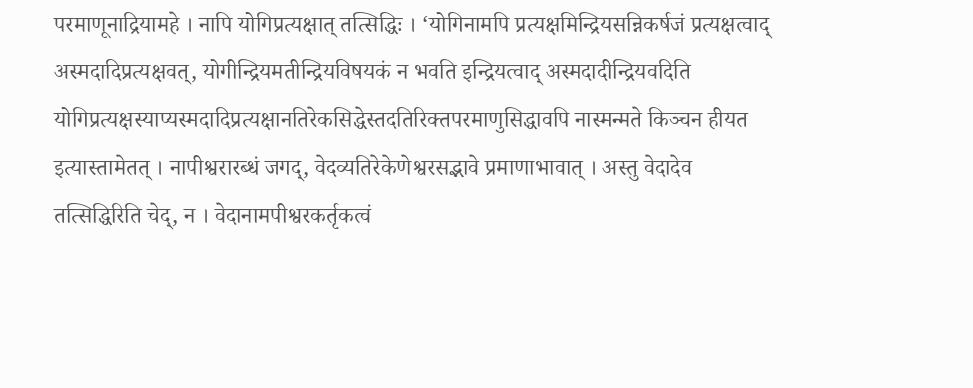परमाणूनाद्रियामहे । नापि योगिप्रत्यक्षात् तत्सिद्धिः । ‘योगिनामपि प्रत्यक्षमिन्द्रियसन्निकर्षजं प्रत्यक्षत्वाद् अस्मदादिप्रत्यक्षवत्, योगीन्द्रियमतीन्द्रियविषयकं न भवति इन्द्रियत्वाद् अस्मदादीन्द्रियवदिति योगिप्रत्यक्षस्याप्यस्मदादिप्रत्यक्षानतिरेकसिद्धेस्तदतिरिक्तपरमाणुसिद्धावपि नास्मन्मते किञ्चन हीयत इत्यास्तामेतत् । नापीश्वरारब्धं जगद्, वेदव्यतिरेकेणेश्वरसद्भावे प्रमाणाभावात् । अस्तु वेदादेव तत्सिद्धिरिति चेद्, न । वेदानामपीश्वरकर्तृकत्वं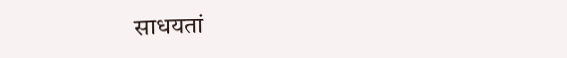साधयतां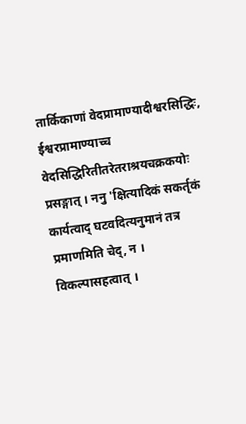तार्किकाणां वेदप्रामाण्यादीश्वरसिद्धिः, ईश्वरप्रामाण्याच्च वेदसिद्धिरितीतरेतराश्रयचक्रकयोः प्रसङ्गात् । ननु 'क्षित्यादिकं सकर्तृकं कार्यत्वाद् घटवदित्यनुमानं तत्र प्रमाणमिति चेद्, न । विकल्पासहत्वात् ।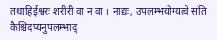तथाहिईश्वरः शरीरी वा न वा । नाद्यः, उपलम्भयोग्यत्वे सति कैश्चिदप्यनुपलम्भाद्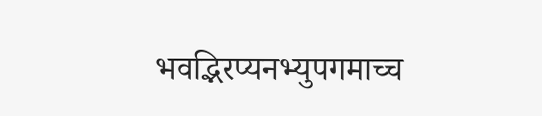भवद्भिरप्यनभ्युपगमाच्च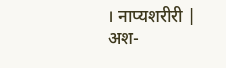। नाप्यशरीरी | अश-